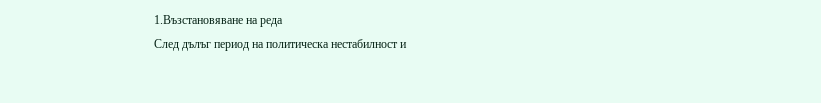1.Възстановяване на реда
След дълъг период на политическа нестабилност и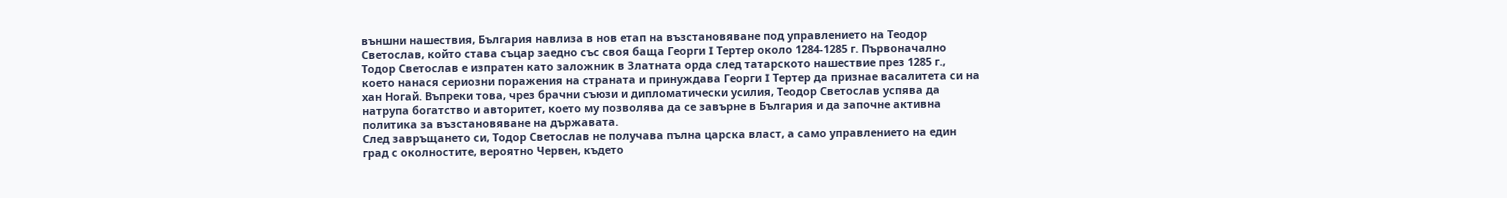външни нашествия, България навлиза в нов етап на възстановяване под управлението на Теодор Светослав, който става съцар заедно със своя баща Георги I Тертер около 1284-1285 г. Първоначално Тодор Светослав е изпратен като заложник в Златната орда след татарското нашествие през 1285 г., което нанася сериозни поражения на страната и принуждава Георги I Тертер да признае васалитета си на хан Ногай. Въпреки това, чрез брачни съюзи и дипломатически усилия, Теодор Светослав успява да натрупа богатство и авторитет, което му позволява да се завърне в България и да започне активна политика за възстановяване на държавата.
След завръщането си, Тодор Светослав не получава пълна царска власт, а само управлението на един град с околностите, вероятно Червен, където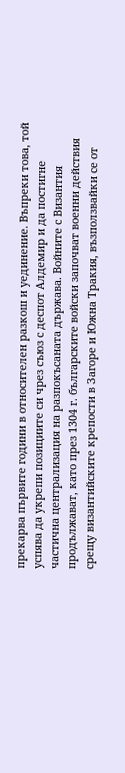прекарва първите години в относителен разкош и уединение. Въпреки това, той успява да укрепи позициите си чрез съюз с деспот Алдемир и да постигне частична централизация на разпокъсаната държава. Войните с Византия продължават, като през 1304 г. българските войски започват военни действия срещу византийските крепости в Загоре и Южна Тракия, възползвайки се от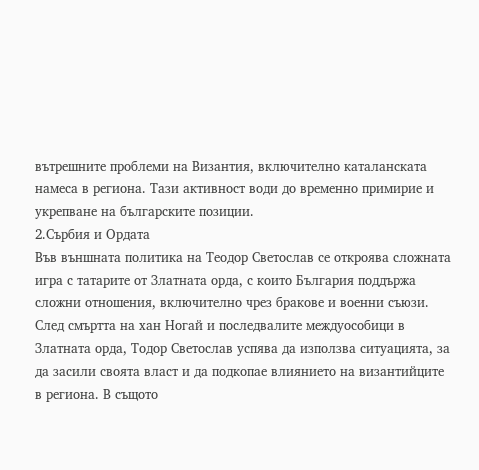вътрешните проблеми на Византия, включително каталанската намеса в региона. Тази активност води до временно примирие и укрепване на българските позиции.
2.Сърбия и Ордата
Във външната политика на Теодор Светослав се откроява сложната игра с татарите от Златната орда, с които България поддържа сложни отношения, включително чрез бракове и военни съюзи. След смъртта на хан Ногай и последвалите междуособици в Златната орда, Тодор Светослав успява да използва ситуацията, за да засили своята власт и да подкопае влиянието на византийците в региона. В същото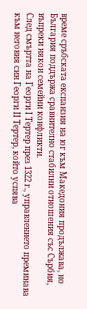време сръбската експанзия на юг към Македония продължава, но България поддържа сравнително стабилни отношения със Сърбия, въпреки някои семейни конфликти.
След смъртта на Георги I Тертер през 1322 г., управлението преминава към неговия син Георги II Тертер, който успява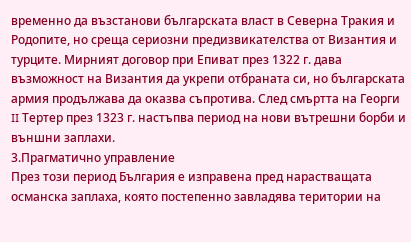временно да възстанови българската власт в Северна Тракия и Родопите, но среща сериозни предизвикателства от Византия и турците. Мирният договор при Епиват през 1322 г. дава възможност на Византия да укрепи отбраната си, но българската армия продължава да оказва съпротива. След смъртта на Георги II Тертер през 1323 г. настъпва период на нови вътрешни борби и външни заплахи.
3.Прагматично управление
През този период България е изправена пред нарастващата османска заплаха, която постепенно завладява територии на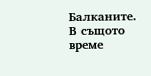Балканите. В същото време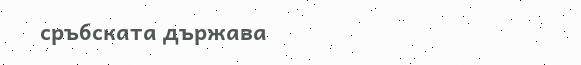сръбската държава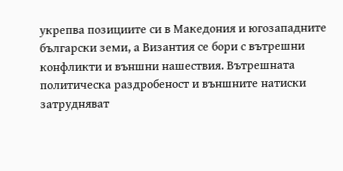укрепва позициите си в Македония и югозападните български земи, а Византия се бори с вътрешни конфликти и външни нашествия. Вътрешната политическа раздробеност и външните натиски затрудняват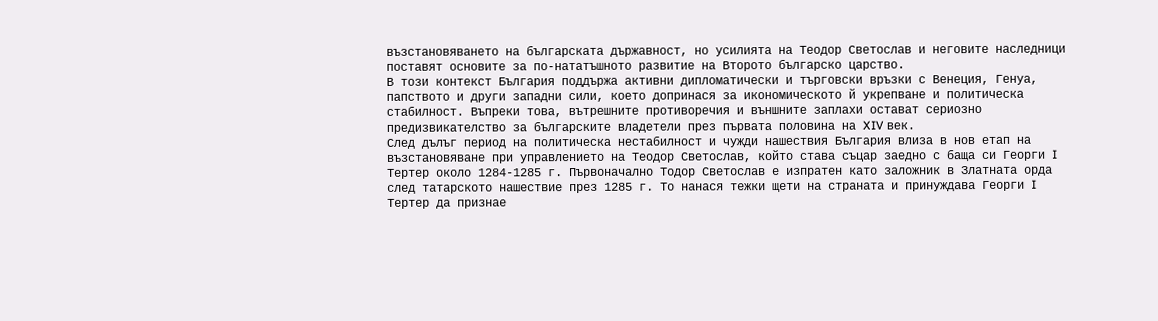възстановяването на българската държавност, но усилията на Теодор Светослав и неговите наследници поставят основите за по-нататъшното развитие на Второто българско царство.
В този контекст България поддържа активни дипломатически и търговски връзки с Венеция, Генуа, папството и други западни сили, което допринася за икономическото й укрепване и политическа стабилност. Въпреки това, вътрешните противоречия и външните заплахи остават сериозно предизвикателство за българските владетели през първата половина на XIV век.
След дълъг период на политическа нестабилност и чужди нашествия България влиза в нов етап на възстановяване при управлението на Теодор Светослав, който става съцар заедно с баща си Георги I Тертер около 1284-1285 г. Първоначално Тодор Светослав е изпратен като заложник в Златната орда след татарското нашествие през 1285 г. То нанася тежки щети на страната и принуждава Георги I Тертер да признае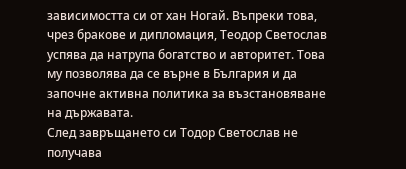зависимостта си от хан Ногай. Въпреки това, чрез бракове и дипломация, Теодор Светослав успява да натрупа богатство и авторитет. Това му позволява да се върне в България и да започне активна политика за възстановяване на държавата.
След завръщането си Тодор Светослав не получава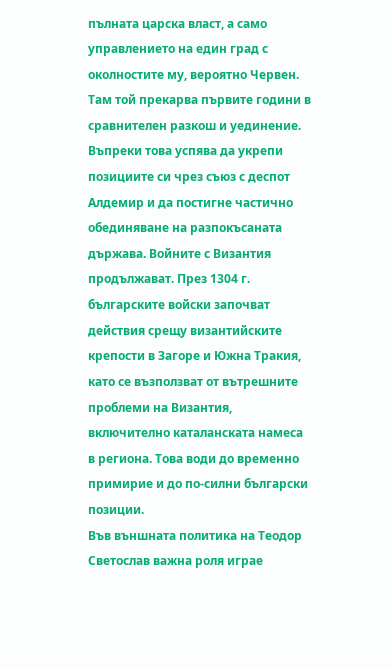пълната царска власт, а само управлението на един град с околностите му, вероятно Червен. Там той прекарва първите години в сравнителен разкош и уединение. Въпреки това успява да укрепи позициите си чрез съюз с деспот Алдемир и да постигне частично обединяване на разпокъсаната държава. Войните с Византия продължават. През 1304 г. българските войски започват действия срещу византийските крепости в Загоре и Южна Тракия, като се възползват от вътрешните проблеми на Византия, включително каталанската намеса в региона. Това води до временно примирие и до по-силни български позиции.
Във външната политика на Теодор Светослав важна роля играе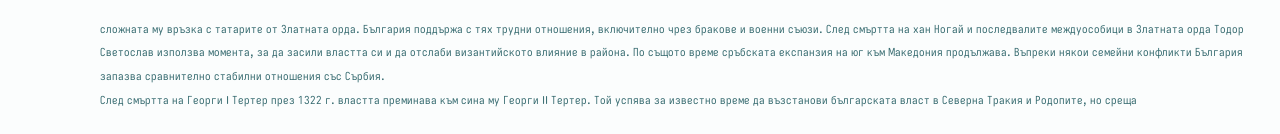сложната му връзка с татарите от Златната орда. България поддържа с тях трудни отношения, включително чрез бракове и военни съюзи. След смъртта на хан Ногай и последвалите междуособици в Златната орда Тодор Светослав използва момента, за да засили властта си и да отслаби византийското влияние в района. По същото време сръбската експанзия на юг към Македония продължава. Въпреки някои семейни конфликти България запазва сравнително стабилни отношения със Сърбия.
След смъртта на Георги I Тертер през 1322 г. властта преминава към сина му Георги II Тертер. Той успява за известно време да възстанови българската власт в Северна Тракия и Родопите, но среща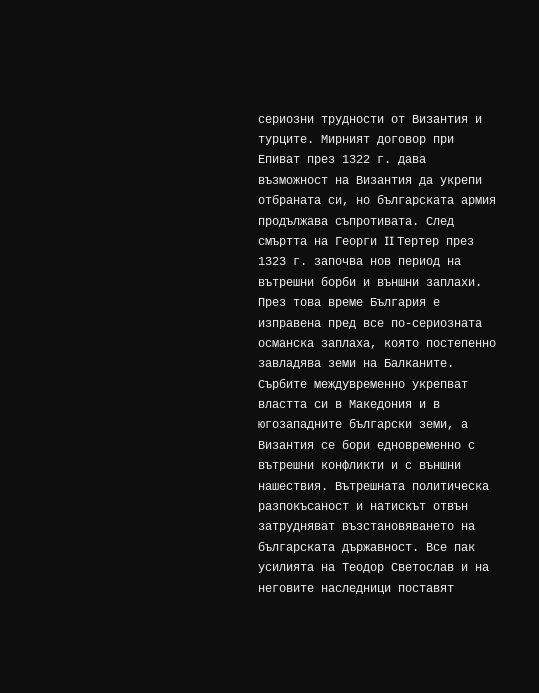сериозни трудности от Византия и турците. Мирният договор при Епиват през 1322 г. дава възможност на Византия да укрепи отбраната си, но българската армия продължава съпротивата. След смъртта на Георги II Тертер през 1323 г. започва нов период на вътрешни борби и външни заплахи.
През това време България е изправена пред все по-сериозната османска заплаха, която постепенно завладява земи на Балканите. Сърбите междувременно укрепват властта си в Македония и в югозападните български земи, а Византия се бори едновременно с вътрешни конфликти и с външни нашествия. Вътрешната политическа разпокъсаност и натискът отвън затрудняват възстановяването на българската държавност. Все пак усилията на Теодор Светослав и на неговите наследници поставят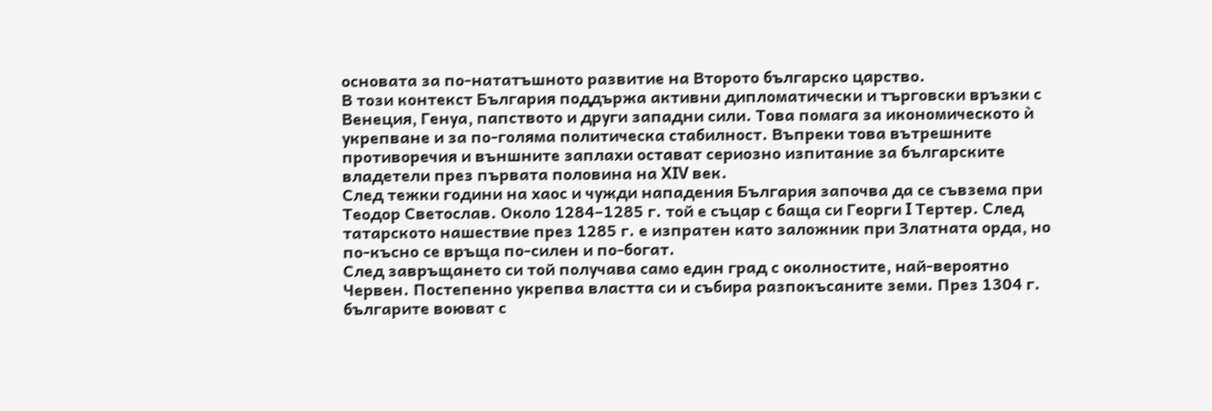основата за по-нататъшното развитие на Второто българско царство.
В този контекст България поддържа активни дипломатически и търговски връзки с Венеция, Генуа, папството и други западни сили. Това помага за икономическото ѝ укрепване и за по-голяма политическа стабилност. Въпреки това вътрешните противоречия и външните заплахи остават сериозно изпитание за българските владетели през първата половина на XIV век.
След тежки години на хаос и чужди нападения България започва да се съвзема при Теодор Светослав. Около 1284–1285 г. той е съцар с баща си Георги I Тертер. След татарското нашествие през 1285 г. е изпратен като заложник при Златната орда, но по-късно се връща по-силен и по-богат.
След завръщането си той получава само един град с околностите, най-вероятно Червен. Постепенно укрепва властта си и събира разпокъсаните земи. През 1304 г. българите воюват с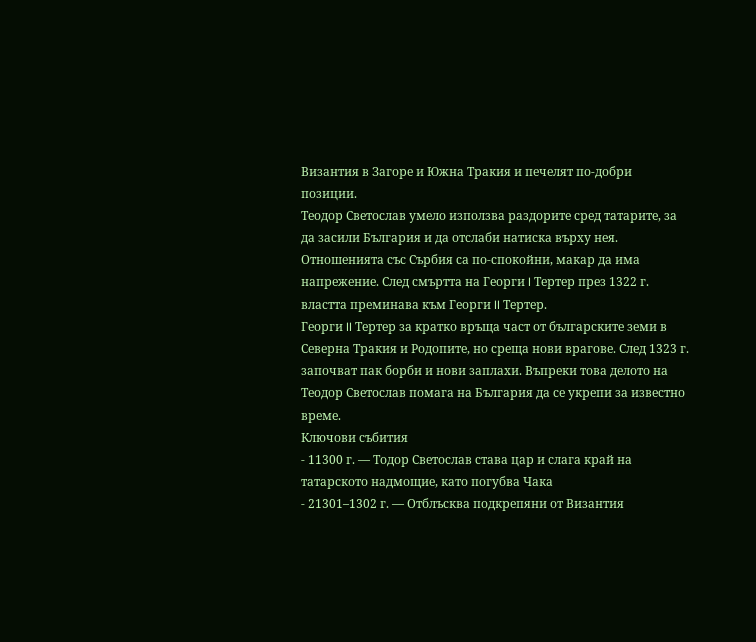Византия в Загоре и Южна Тракия и печелят по-добри позиции.
Теодор Светослав умело използва раздорите сред татарите, за да засили България и да отслаби натиска върху нея. Отношенията със Сърбия са по-спокойни, макар да има напрежение. След смъртта на Георги I Тертер през 1322 г. властта преминава към Георги II Тертер.
Георги II Тертер за кратко връща част от българските земи в Северна Тракия и Родопите, но среща нови врагове. След 1323 г. започват пак борби и нови заплахи. Въпреки това делото на Теодор Светослав помага на България да се укрепи за известно време.
Ключови събития
- 11300 г. — Тодор Светослав става цар и слага край на татарското надмощие, като погубва Чака
- 21301–1302 г. — Отблъсква подкрепяни от Византия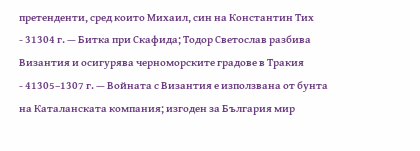претенденти, сред които Михаил, син на Константин Тих
- 31304 г. — Битка при Скафида; Тодор Светослав разбива Византия и осигурява черноморските градове в Тракия
- 41305–1307 г. — Войната с Византия е използвана от бунта на Каталанската компания; изгоден за България мир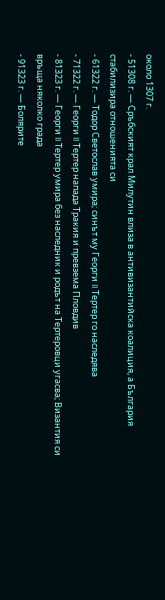около 1307 г.
- 51308 г. — Сръбският крал Милутин влиза в антивизантийска коалиция, а България стабилизира отношенията си
- 61322 г. — Тодор Светослав умира; синът му Георги II Тертер го наследява
- 71322 г. — Георги II Тертер напада Тракия и превзема Пловдив
- 81323 г. — Георги II Тертер умира без наследник и родът на Тертеровци угасва; Византия си връща няколко града
- 91323 г. — Болярите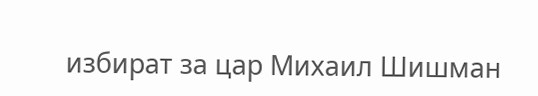избират за цар Михаил Шишман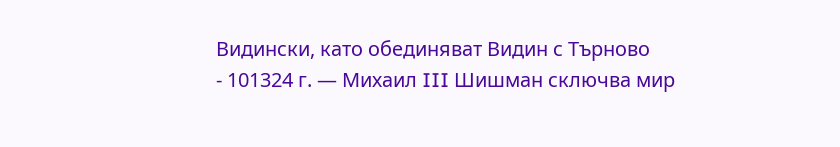Видински, като обединяват Видин с Търново
- 101324 г. — Михаил III Шишман сключва мир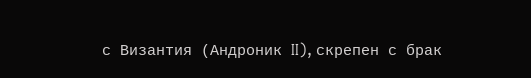с Византия (Андроник II), скрепен с брак